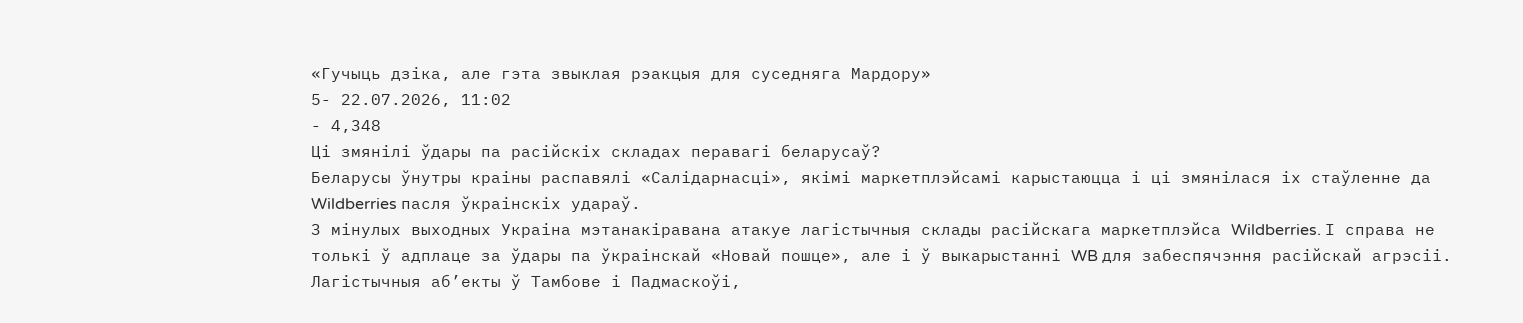«Гучыць дзіка, але гэта звыклая рэакцыя для суседняга Мардору»
5- 22.07.2026, 11:02
- 4,348
Ці змянілі ўдары па расійскіх складах перавагі беларусаў?
Беларусы ўнутры краіны распавялі «Салідарнасці», якімі маркетплэйсамі карыстаюцца і ці змянілася іх стаўленне да Wildberries пасля ўкраінскіх удараў.
З мінулых выходных Украіна мэтанакіравана атакуе лагістычныя склады расійскага маркетплэйса Wildberries. І справа не толькі ў адплаце за ўдары па ўкраінскай «Новай пошце», але і ў выкарыстанні WB для забеспячэння расійскай агрэсіі.
Лагістычныя аб’екты ў Тамбове і Падмаскоўі,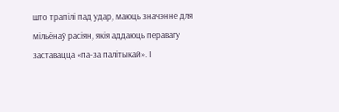што трапілі пад удар, маюць значэнне для мільёнаў расіян, якія аддаюць перавагу заставацца «па-за палітыкай». І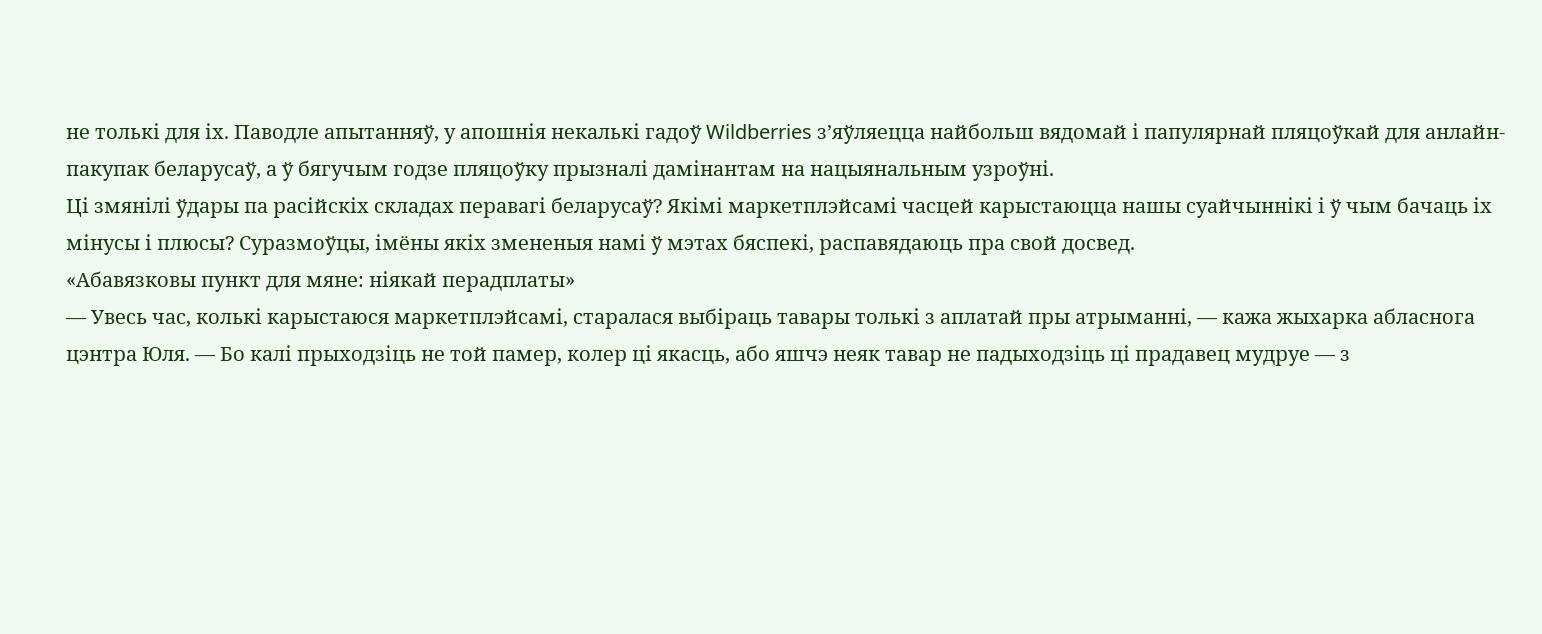не толькі для іх. Паводле апытанняў, у апошнія некалькі гадоў Wildberries з’яўляецца найбольш вядомай і папулярнай пляцоўкай для анлайн-пакупак беларусаў, а ў бягучым годзе пляцоўку прызналі дамінантам на нацыянальным узроўні.
Ці змянілі ўдары па расійскіх складах перавагі беларусаў? Якімі маркетплэйсамі часцей карыстаюцца нашы суайчыннікі і ў чым бачаць іх мінусы і плюсы? Суразмоўцы, імёны якіх змененыя намі ў мэтах бяспекі, распавядаюць пра свой досвед.
«Абавязковы пункт для мяне: ніякай перадплаты»
— Увесь час, колькі карыстаюся маркетплэйсамі, старалася выбіраць тавары толькі з аплатай пры атрыманні, — кажа жыхарка абласнога цэнтра Юля. — Бо калі прыходзіць не той памер, колер ці якасць, або яшчэ неяк тавар не падыходзіць ці прадавец мудруе — з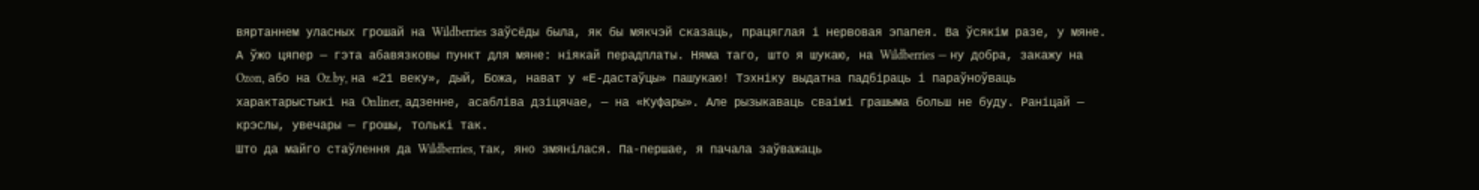вяртаннем уласных грошай на Wildberries заўсёды была, як бы мякчэй сказаць, працяглая і нервовая эпапея. Ва ўсякім разе, у мяне.
А ўжо цяпер — гэта абавязковы пункт для мяне: ніякай перадплаты. Няма таго, што я шукаю, на Wildberries — ну добра, закажу на Ozon, або на Oz.by, на «21 веку», дый, Божа, нават у «Е-дастаўцы» пашукаю! Тэхніку выдатна падбіраць і параўноўваць характарыстыкі на Onliner, адзенне, асабліва дзіцячае, — на «Куфары». Але рызыкаваць сваімі грашыма больш не буду. Раніцай — крэслы, увечары — грошы, толькі так.
Што да майго стаўлення да Wildberries, так, яно змянілася. Па-першае, я пачала заўважаць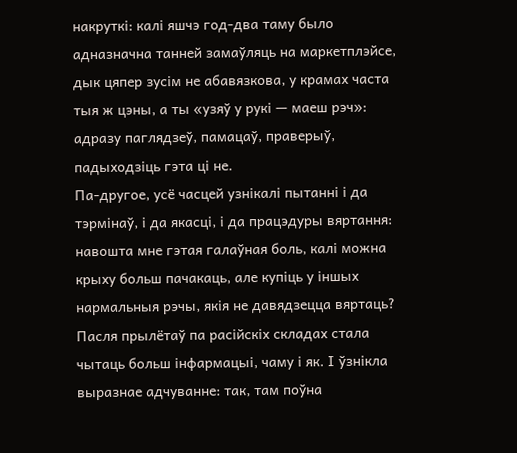накруткі: калі яшчэ год-два таму было адназначна танней замаўляць на маркетплэйсе, дык цяпер зусім не абавязкова, у крамах часта тыя ж цэны, а ты «узяў у рукі — маеш рэч»: адразу паглядзеў, памацаў, праверыў, падыходзіць гэта ці не.
Па-другое, усё часцей узнікалі пытанні і да тэрмінаў, і да якасці, і да працэдуры вяртання: навошта мне гэтая галаўная боль, калі можна крыху больш пачакаць, але купіць у іншых нармальныя рэчы, якія не давядзецца вяртаць?
Пасля прылётаў па расійскіх складах стала чытаць больш інфармацыі, чаму і як. І ўзнікла выразнае адчуванне: так, там поўна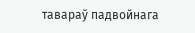тавараў падвойнага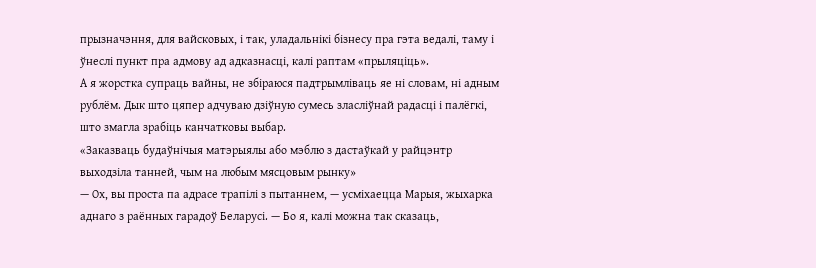прызначэння, для вайсковых, і так, уладальнікі бізнесу пра гэта ведалі, таму і ўнеслі пункт пра адмову ад адказнасці, калі раптам «прыляціць».
А я жорстка супраць вайны, не збіраюся падтрымліваць яе ні словам, ні адным рублём. Дык што цяпер адчуваю дзіўную сумесь зласліўнай радасці і палёгкі, што змагла зрабіць канчатковы выбар.
«Заказваць будаўнічыя матэрыялы або мэблю з дастаўкай у райцэнтр выходзіла танней, чым на любым мясцовым рынку»
— Ох, вы проста па адрасе трапілі з пытаннем, — усміхаецца Марыя, жыхарка аднаго з раённых гарадоў Беларусі. — Бо я, калі можна так сказаць,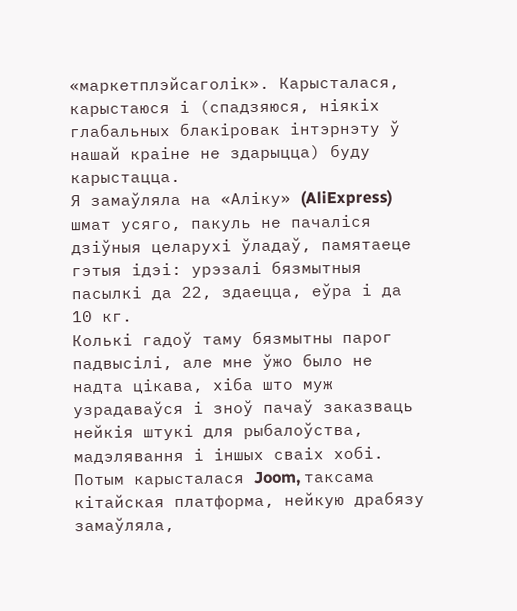«маркетплэйсаголік». Карысталася, карыстаюся і (спадзяюся, ніякіх глабальных блакіровак інтэрнэту ў нашай краіне не здарыцца) буду карыстацца.
Я замаўляла на «Аліку» (AliExpress) шмат усяго, пакуль не пачаліся дзіўныя целарухі ўладаў, памятаеце гэтыя ідэі: урэзалі бязмытныя пасылкі да 22, здаецца, еўра і да 10 кг.
Колькі гадоў таму бязмытны парог падвысілі, але мне ўжо было не надта цікава, хіба што муж узрадаваўся і зноў пачаў заказваць нейкія штукі для рыбалоўства, мадэлявання і іншых сваіх хобі.
Потым карысталася Joom, таксама кітайская платформа, нейкую драбязу замаўляла,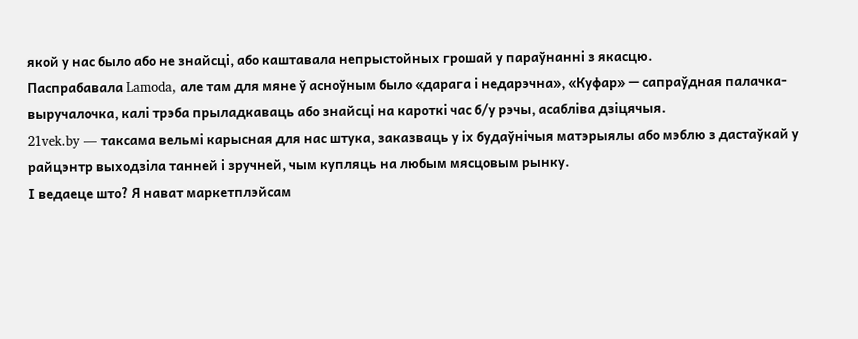якой у нас было або не знайсці, або каштавала непрыстойных грошай у параўнанні з якасцю.
Паспрабавала Lamoda, але там для мяне ў асноўным было «дарага і недарэчна», «Куфар» — сапраўдная палачка-выручалочка, калі трэба прыладкаваць або знайсці на кароткі час б/у рэчы, асабліва дзіцячыя.
21vek.by — таксама вельмі карысная для нас штука, заказваць у іх будаўнічыя матэрыялы або мэблю з дастаўкай у райцэнтр выходзіла танней і зручней, чым купляць на любым мясцовым рынку.
І ведаеце што? Я нават маркетплэйсам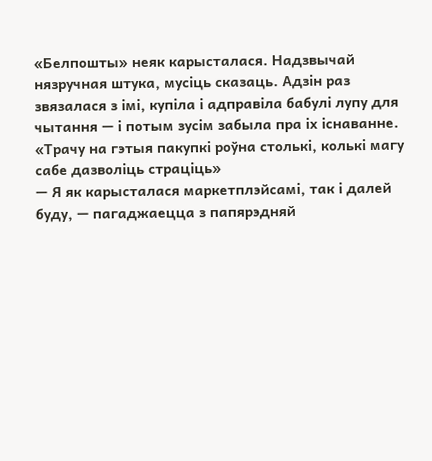«Белпошты» неяк карысталася. Надзвычай нязручная штука, мусіць сказаць. Адзін раз звязалася з імі, купіла і адправіла бабулі лупу для чытання — і потым зусім забыла пра іх існаванне.
«Трачу на гэтыя пакупкі роўна столькі, колькі магу сабе дазволіць страціць»
— Я як карысталася маркетплэйсамі, так і далей буду, — пагаджаецца з папярэдняй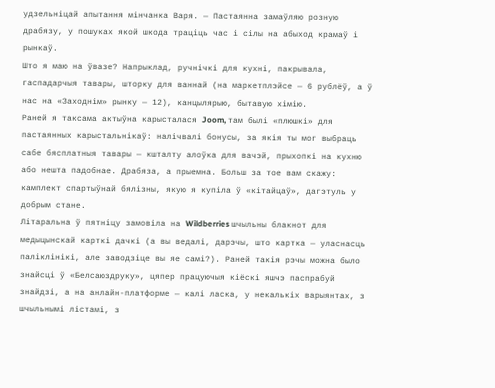удзельніцай апытання мінчанка Варя. — Пастаянна замаўляю розную драбязу, у пошуках якой шкода траціць час і сілы на абыход крамаў і рынкаў.
Што я маю на ўвазе? Напрыклад, ручнічкі для кухні, пакрывала, гаспадарчыя тавары, шторку для ваннай (на маркетплэйсе — 6 рублёў, а ў нас на «Заходнім» рынку — 12), канцылярыю, бытавую хімію.
Раней я таксама актыўна карысталася Joom, там былі «плюшкі» для пастаянных карыстальнікаў: налічвалі бонусы, за якія ты мог выбраць сабе бясплатныя тавары — кшталту алоўка для вачэй, прыхопкі на кухню або нешта падобнае. Драбяза, а прыемна. Больш за тое вам скажу: камплект спартыўнай бялізны, якую я купіла ў «кітайцаў», дагэтуль у добрым стане.
Літаральна ў пятніцу замовіла на Wildberries шчыльны блакнот для медыцынскай карткі дачкі (а вы ведалі, дарэчы, што картка — уласнасць паліклінікі, але заводзіце вы яе самі?). Раней такія рэчы можна было знайсці ў «Белсаюздруку», цяпер працуючыя кіёскі яшчэ паспрабуй знайдзі, а на анлайн-платформе — калі ласка, у некалькіх варыянтах, з шчыльнымі лістамі, з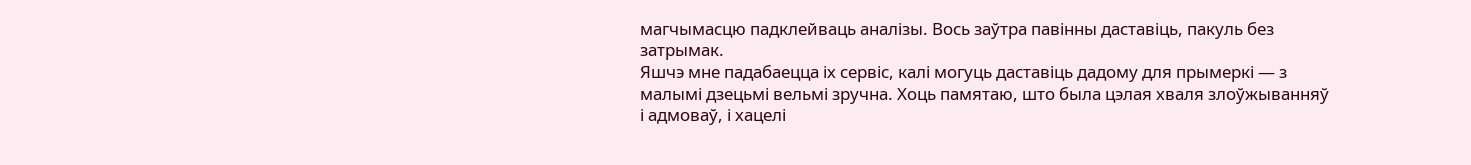магчымасцю падклейваць аналізы. Вось заўтра павінны даставіць, пакуль без затрымак.
Яшчэ мне падабаецца іх сервіс, калі могуць даставіць дадому для прымеркі — з малымі дзецьмі вельмі зручна. Хоць памятаю, што была цэлая хваля злоўжыванняў і адмоваў, і хацелі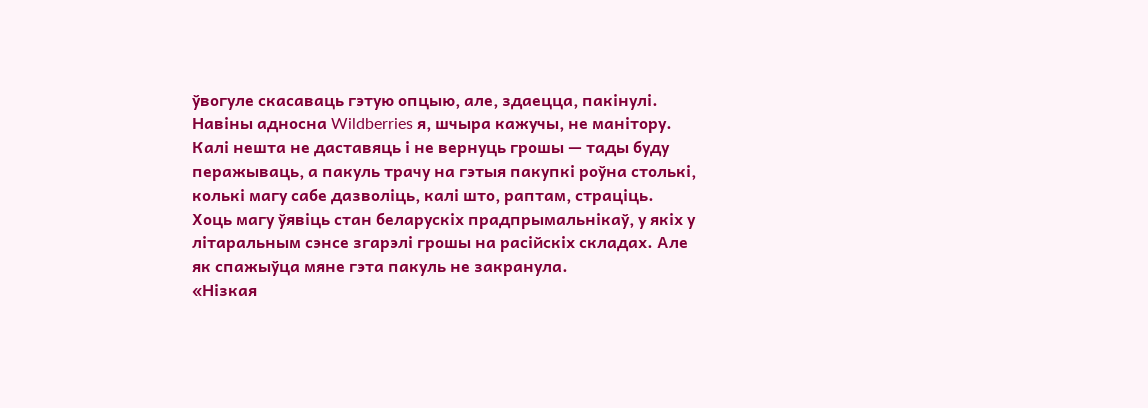ўвогуле скасаваць гэтую опцыю, але, здаецца, пакінулі.
Навіны адносна Wildberries я, шчыра кажучы, не манітору. Калі нешта не даставяць і не вернуць грошы — тады буду перажываць, а пакуль трачу на гэтыя пакупкі роўна столькі, колькі магу сабе дазволіць, калі што, раптам, страціць.
Хоць магу ўявіць стан беларускіх прадпрымальнікаў, у якіх у літаральным сэнсе згарэлі грошы на расійскіх складах. Але як спажыўца мяне гэта пакуль не закранула.
«Нізкая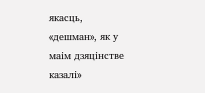якасць, «дешман», як у маім дзяцінстве казалі»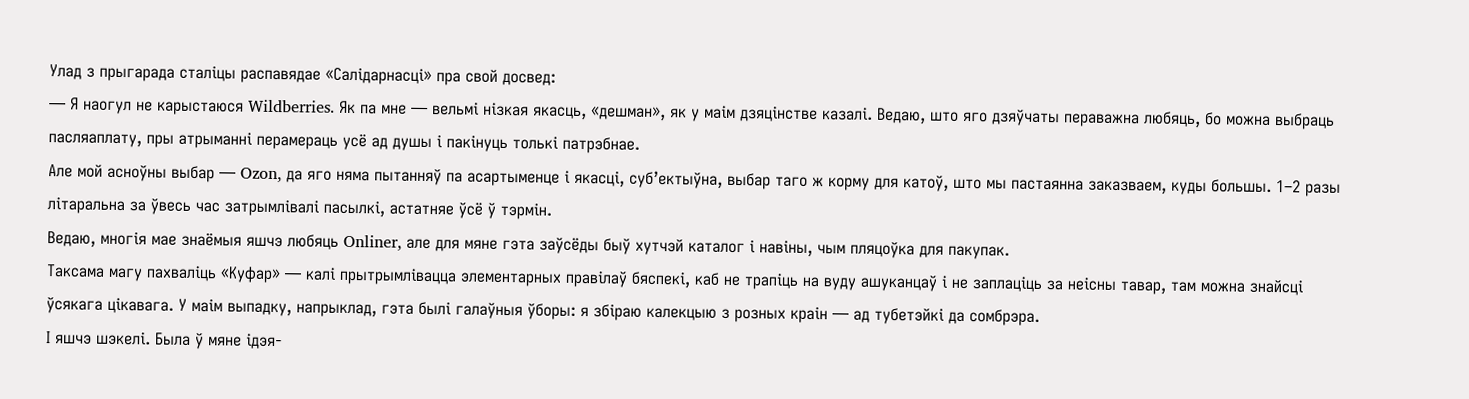Улад з прыгарада сталіцы распавядае «Салідарнасці» пра свой досвед:
— Я наогул не карыстаюся Wildberries. Як па мне — вельмі нізкая якасць, «дешман», як у маім дзяцінстве казалі. Ведаю, што яго дзяўчаты пераважна любяць, бо можна выбраць пасляаплату, пры атрыманні перамераць усё ад душы і пакінуць толькі патрэбнае.
Але мой асноўны выбар — Ozon, да яго няма пытанняў па асартыменце і якасці, суб’ектыўна, выбар таго ж корму для катоў, што мы пастаянна заказваем, куды большы. 1–2 разы літаральна за ўвесь час затрымлівалі пасылкі, астатняе ўсё ў тэрмін.
Ведаю, многія мае знаёмыя яшчэ любяць Onliner, але для мяне гэта заўсёды быў хутчэй каталог і навіны, чым пляцоўка для пакупак.
Таксама магу пахваліць «Куфар» — калі прытрымлівацца элементарных правілаў бяспекі, каб не трапіць на вуду ашуканцаў і не заплаціць за неісны тавар, там можна знайсці ўсякага цікавага. У маім выпадку, напрыклад, гэта былі галаўныя ўборы: я збіраю калекцыю з розных краін — ад тубетэйкі да сомбрэра.
І яшчэ шэкелі. Была ў мяне ідэя-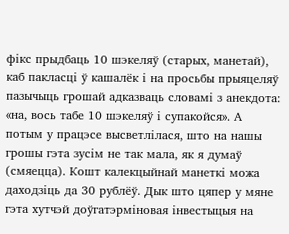фікс прыдбаць 10 шэкеляў (старых, манетай), каб пакласці ў кашалёк і на просьбы прыяцеляў пазычыць грошай адказваць словамі з анекдота: «на, вось табе 10 шэкеляў і супакойся». А потым у працэсе высветлілася, што на нашы грошы гэта зусім не так мала, як я думаў (смяецца). Кошт калекцыйнай манеткі можа даходзіць да 30 рублёў. Дык што цяпер у мяне гэта хутчэй доўгатэрміновая інвестыцыя на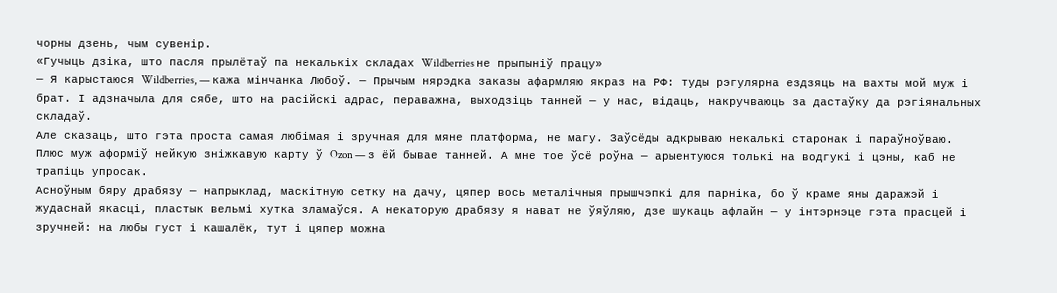чорны дзень, чым сувенір.
«Гучыць дзіка, што пасля прылётаў па некалькіх складах Wildberries не прыпыніў працу»
— Я карыстаюся Wildberries, — кажа мінчанка Любоў. — Прычым нярэдка заказы афармляю якраз на РФ: туды рэгулярна ездзяць на вахты мой муж і брат. І адзначыла для сябе, што на расійскі адрас, пераважна, выходзіць танней — у нас, відаць, накручваюць за дастаўку да рэгіянальных складаў.
Але сказаць, што гэта проста самая любімая і зручная для мяне платформа, не магу. Заўсёды адкрываю некалькі старонак і параўноўваю. Плюс муж аформіў нейкую зніжкавую карту ў Ozon — з ёй бывае танней. А мне тое ўсё роўна — арыентуюся толькі на водгукі і цэны, каб не трапіць упросак.
Асноўным бяру драбязу — напрыклад, маскітную сетку на дачу, цяпер вось металічныя прышчэпкі для парніка, бо ў краме яны даражэй і жудаснай якасці, пластык вельмі хутка зламаўся. А некаторую драбязу я нават не ўяўляю, дзе шукаць афлайн — у інтэрнэце гэта прасцей і зручней: на любы густ і кашалёк, тут і цяпер можна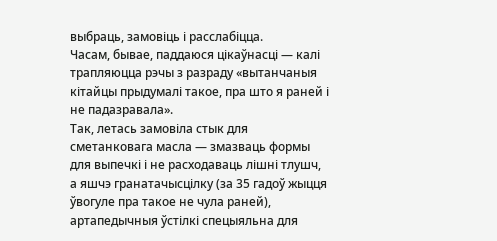выбраць, замовіць і расслабіцца.
Часам, бывае, паддаюся цікаўнасці — калі трапляюцца рэчы з разраду «вытанчаныя кітайцы прыдумалі такое, пра што я раней і не падазравала».
Так, летась замовіла стык для сметанковага масла — змазваць формы для выпечкі і не расходаваць лішні тлушч, а яшчэ гранатачысцілку (за 35 гадоў жыцця ўвогуле пра такое не чула раней), артапедычныя ўстілкі спецыяльна для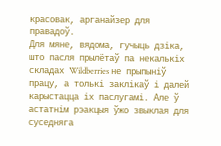красовак, арганайзер для правадоў.
Для мяне, вядома, гучыць дзіка, што пасля прылётаў па некалькіх складах Wildberries не прыпыніў працу, а толькі заклікаў і далей карыстацца іх паслугамі. Але ў астатнім рэакцыя ўжо звыклая для суседняга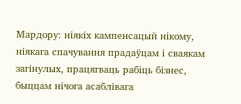Мардору: ніякіх кампенсацый нікому, ніякага спачування прадаўцам і сваякам загінулых, працягваць рабіць бізнес, быццам нічога асаблівага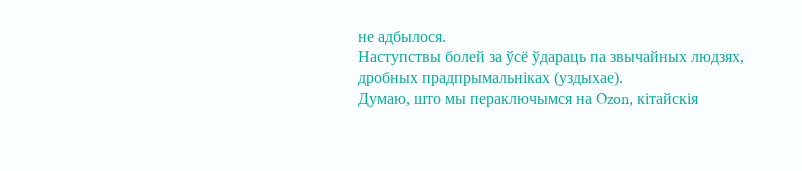не адбылося.
Наступствы болей за ўсё ўдараць па звычайных людзях, дробных прадпрымальніках (уздыхае).
Думаю, што мы пераключымся на Ozon, кітайскія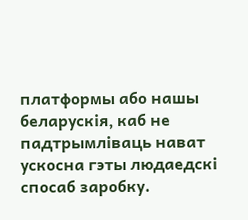платформы або нашы беларускія, каб не падтрымліваць нават ускосна гэты людаедскі спосаб заробку.